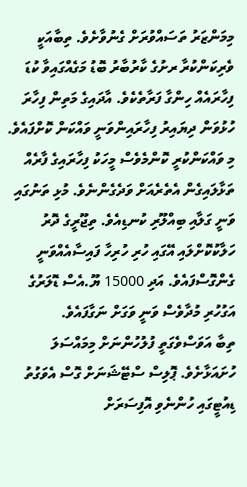މިމަންޒަރު ތަސައްވުރަށް ގެނުވާށެވެ. ތިބާއަކީ ވެރިކަންކުރާ ރށުގެ ކާރުބާރު ބޮޑު މަގެއްގައިވާ ކުޑަ ފިހާރައެއް ހިންގާ ފަރާތެކެވެ. އާދައިގެ މަތިން ފިހާރަ ހުޅުވަން ދިޔައިރު ފިހާރައިންވަނީ ވައްކަން ކޮށްފައެވެ. މި ވައްކަންކުރީ ކޮންމެވެސް މީހަކު ފިހާރައިގެ ފާރެއް ތަޅާލައިގެން އެތެރެއަށް ވަދެގެންނެވެ. މުޅި ތަނުގައި ވަނީ ގަލާއި ބިއްލޫރި ކުނޑިއެވެ. ތިޖޫރީގެ ދޮރު ހަލާކުކޮށްލައި އޭގައި ހުރި ހުރިހާ ފައިސާއެއްވަނީ ގެންގޮސްފައެވެ. އަދި 15000 ޔޫ.އެސް ޑޮލަރުގެ އަގުހުރި މުދާވެސް ވަނީ ވަގަށް ނަގާފައެވެ.
ތިބާ އަވަސްވެގަތީ ފުލުހުންނަށް މިމައްސަލަ ހުށައަޅާށެވެ. ޕޮލިސް ސްޓޭޝަނަށް ގޮސް އެވަގުތު ޑިއުޓީގައި ހުންނެވި އޮފިސަރަށް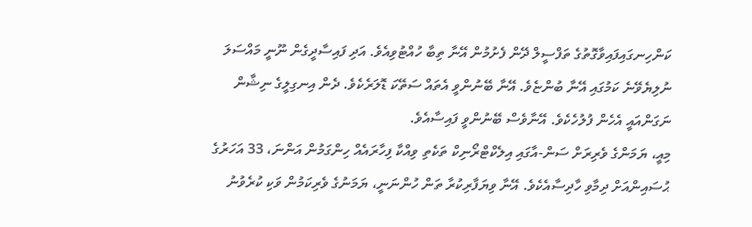ކަންހިނގައިފައިވާގޮތުގެ ތަފްސީލް ދޭން ފެށުމުން އޭނާ ތިބާ ހުއްޓުވިއެވެ. އަދި ފައިސާދީގެން ނޫނީ މައްސަލަ ނުލިޔެވޭނެ ކަމުގައި އޭނާ ބުންޏެވެ. އޭނާ ބޭނުންވީ އެތައް ސަތޭކަ ޑޮލަރެކެވެ. ދެން އިނގިލީގެ ނިޝާން ނަގަންއައީ އެހެން ފުލުހެކެވެ. އޭނާވެސް ބޭނުންވީ ފައިސާއެވެ.
މިއީ، ޔަމަންގެ ވެރިރަށް ސަން-އާގައި އިލެކްޓްރޯނިކް ތަކެތި ވިއްކާ ފިހާރައެއް ހިންގަމުން އަންނަ، 33 އަހަރުގެ ޙުސައިންއަށް ދިމާވި ހާދިސާއެކެވެ. އޭނާ ވިޔަފާރިކުރާ ތަން ހުންނަނީ، ޔަމަނުގެ ވެރިކަމުން ވަކި ކުރެވުނު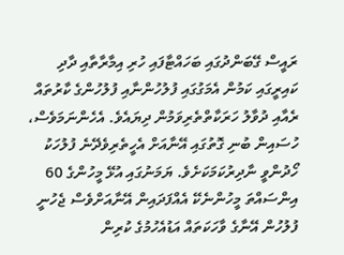ރައީސް ގޭބަންދުގައި ބަހައްޓާފައި ހުރި އިމާރާތާއި ދާދި ކައިރީގައި ކަމުން އެމަގުގައި ފުލުހުންނާއި ފުލުހުންގެ ކާރުތައް ރެއާއި ދުވާލު ހަރަކާތްތެރިވަމުން ދިޔައެވެ. އެހެންނަމަވެސް، ހުސައިން ބުނި ގޮތުގައި އޭނާއަށް އެހީތެރިވެދޭނެ ފުލުހަކު ހޯދުންވީ ނާދިރުކަމަކަށެވެ. ޔަމަނުގައި އުޅޭ މީހުންގެ 60 އިންސައްތަ މީހުންނެކޭ އެއްފަދައިން އޭނާއަށްވެސް ޖެހުނީ ފުލުހުން އޭނާގެ ވާހަކަތައް އަޑުއެހުމުގެ ކުރިން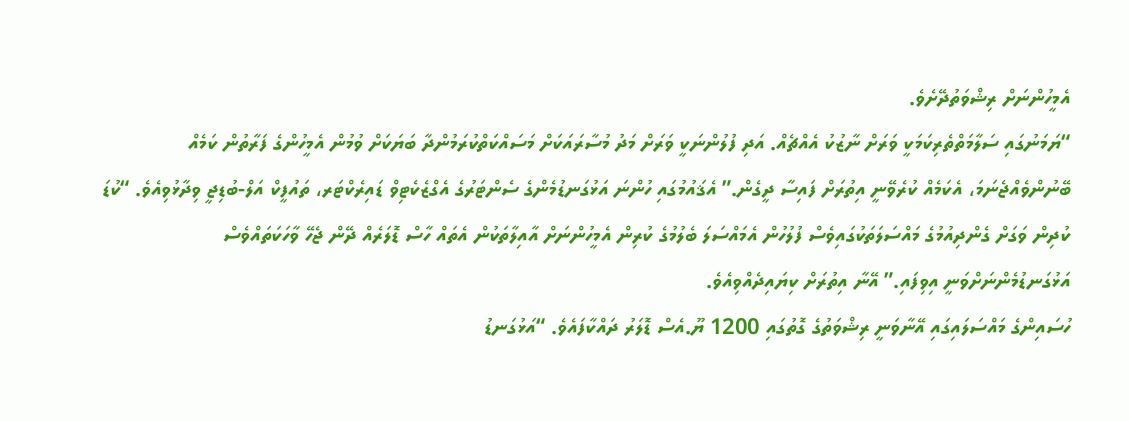އެމީހުންނަށް ރިޝްވަތުދޭށެވެ.
“ޔަމަނުގައި ސަލާމަތްތެރިކަމަކީ ވަރަށް ނާޒުކު އެއްޗެއް. އަދި ފުލުންނަކީ ވަރަށް މަދު މުސާރައަކަށް މަސައްކަތްކުރަމުންދާ ބަޔަކަށް ވުމުން އެމީހުންގެ ފަރާތުން ކަމެއް ބޭނުންވެއްޖެނަމަ، އެކަމެއް ކުރެވޭނީ އިތުރަށް ފައިސާ ދީގެން.” އެޤައުމުގައި ހުންނަ އަޅުގަނޑުމެންގެ ސެންޓަރުގެ އެގްޒެކެޓިވް ޑައިރެކްޓަރ، ތައުފީކް އަލް-ބުޑިޖީ ވިދާޅުވިއެވެ. “ކުޑަ ކުދިން ވަގަށް ގެންދިއުމުގެ މައްސަލަތަކުގައިވެސް ފުލުހުން އެމައްސަލަ ބެލުމުގެ ކުރިން އެމީހުންނަށް އާއިލާތަކުން އެތައް ހާސް ޑޮލަރެއް ދޭން ޖެހޭ ވާހަކަތައްވެސް އަޅުގަނޑުމެންނަށްވަނީ އިވިފައި.” އޭނާ އިތުރަށް ކިޔައިދެއްވިއެވެ.
ހުސައިންގެ މައްސަލައިގައި އޭނާވަނީ ރިޝްވަތުގެ ގޮތުގައި 1200 ޔޫ.އެސް ޑޮލަރު ދައްކާފައެވެ. “އަޅުގަނޑު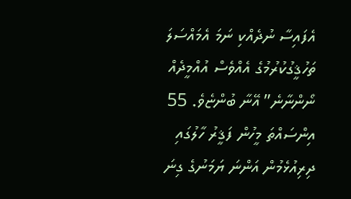އެފައިސާ ނުދެއްކި ނަމަ އެމައްސަލަ ތަހުޤީގުކުރުމުގެ އެއްވެސް އުއްމީދެއް ނޯންނާނެ” އޭނާ ބުންޏެވެ. 55 އިންސައްތަ މީހުން ފަޤީރު ހާލުގައި ދިރިއުޅެމުން އަންނަ ޔަމަނުގެ ގިނަ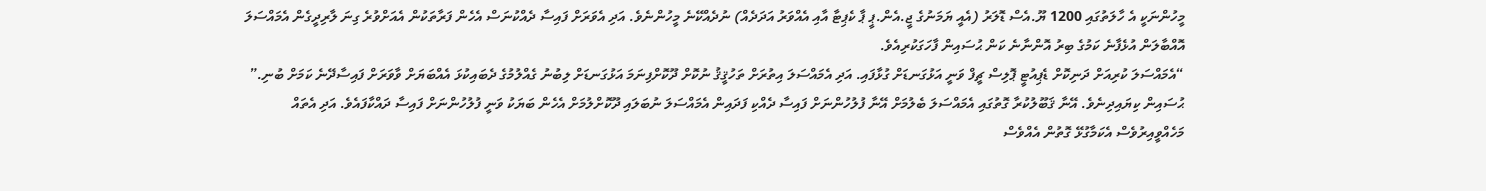މީހުންނަކީ އެ ހާލަތުގައި 1200 ޔޫ.އެސް ޑޮލަރު (އެއީ ޔަމަނުގެ ޖީ.އެން.ޕީ ޕާ ކެޕިޓާ އާއި އެއްވަރު އަދަދެއް) ނުދެއްކޭނެ މީހުންނެވެ. އަދި އެވަރަށް ފައިސާ ދެއްކުނަސް އެހެން ފަރާތަކުން އެއަށްވުރެ ގިނަ ލާރިދީގެން އެމައްސަލަ އޮއްބާލަން އުޅެފާނެ ކަމުގެ ބިރު އޮންނާނެ ކަން ޙުސައިން ފާހަގަކުރިއެވެ.
“އެމައްސަލަ ކުރިއަށް ދަނިކޮށް ޑެޕިއުޓީ ޕޮލިސް ޗީފް ވަނީ އަޅުގަނޑަށް ގުޅާފައި. އަދި އެމައްސަލަ އިތުރަށް ތަހުޤީޤު ނުކޮށް ދޫކޮށްފިނަމަ އަޅުގަނޑަށް ލިބުނު ގެއްލުމުގެ ދެބައިކުޅަ އެއްބަޔަށް ވާވަރަށް ފައިސާދޭނެ ކަމަށް ބުނި.” ޙުސައިން ކިޔައިދިނެވެ. އޭނާ ޤަބޫލުކުރާ ގޮތުގައި އެމައްސަލަ ބެލުމަށް އޭނާ ފުލުހުންނަށް ފައިސާ ދެއްކި ފަދައިން އެމައްސަލަ ނުބަލައި ދޫކޮށްލުމަށް އެހެން ބަޔަކު ވަނީ ފުލުހުންނަށް ފައިސާ ދައްކާފައެވެ. އަދި އެތައް މަހެއްވީއިރުވެސް އެކަމާގުޅޭ ގޮތުން އެއްވެސް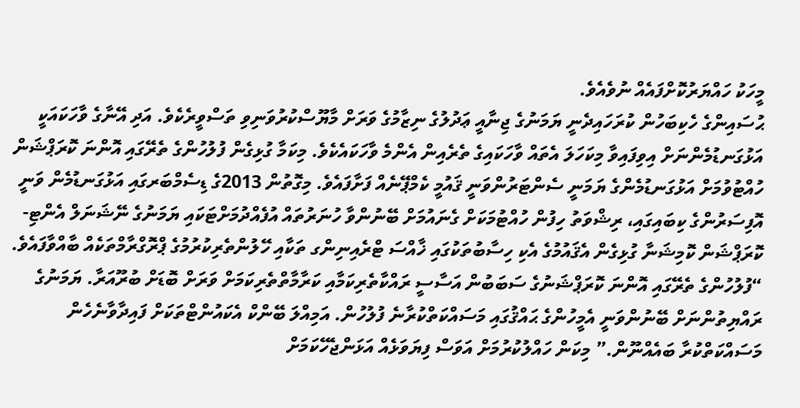މީހަކު ހައްޔަރުކޮށްފައެއް ނުވެއެވެ.
ޙުސައިންގެ ހެކިބަހުން ކުރަހައިދެނީ ޔަމަނުގެ ޖިނާއީ ޢަދުލުގެ ނިޒާމުގެ ވަރަށް މާޔޫސްކުރުވަނިވި ތަސްވީރެކެވެ. އަދި އޭނާގެ ވާހަކައަކީ އަޅުގަނޑުމެންނަށް އިވިފައިވާ މިކަހަލަ އެތައް ވާހަކައިގެ ތެރެއިން އެންމެ ވާހަކައެކެވެ. މިކަމާ ގުޅިގެން ފުލުހުންގެ ތެރޭގައި އޮންނަ ކޮރަޕްޝަން ހުއްޓުވުމަށް އަޅުގަނޑުމެންގެ ޔަމަނީ ސެންޓަރުންވަނީ ޤައުމީ ކެމްޕޭނެއް ފަށާފައެވެ. މިގޮތުން 2013ގެ ޑިސެމްބަރގައި އަޅުގަނޑުމެން ވަނީ އޮފިސަރުންގެ ކިބައިގައި، ރިޝްވަތު ހިފުން ހުއްޓުމަކަށް ގެނައުމަށް ބޭނުންވާ ހުނަރުތައް އުފެއްދުމަށްޓަކައި ޔަމަނުގެ ނޭޝަނަލް އެންޓި-ކޮރަޕްޝަން ކޮމިޝަނާ ގުޅިގެން އެޤައުމުގެ އެކި ހިސާބުތަކުގައި ޚާއްސަ ޓްރެއިނިންގ ތަކާއި ހޭލުންތެރިކުރުމުގެ ޕްރޮގްރާމްތަކެއް ބާއްވާފައެވެ.
“ފުލުހުންގެ ތެރޭގައި އޮންނަ ކޮރަޕްޝަނުގެ ސަބަބުން އަސާސީ ރައްކާތެރިކަމާއި ކަރާމާތްތެރިކަމަށް ވަރަށް ބޮޑަށް ބުރޫއަރާ. ޔަމަނުގެ ރައްޔިތުންނަށް ބޭނުންވަނީ އެމީހުންގެ ޙައްޤުގައި މަސައްކަތްކުރާނެ ފުލުހުން. އަމިއްލަ ބޭންކް އެކައުންޓްތަކަށް ފައިދާވާނެހެން މަސައްކަތްކުރާ ބައެއްނޫން.” މިކަން ހައްލުކުރުމަށް އަވަސް ފިޔަވަޅެއް އަޅަންޖެހޭކަމަށް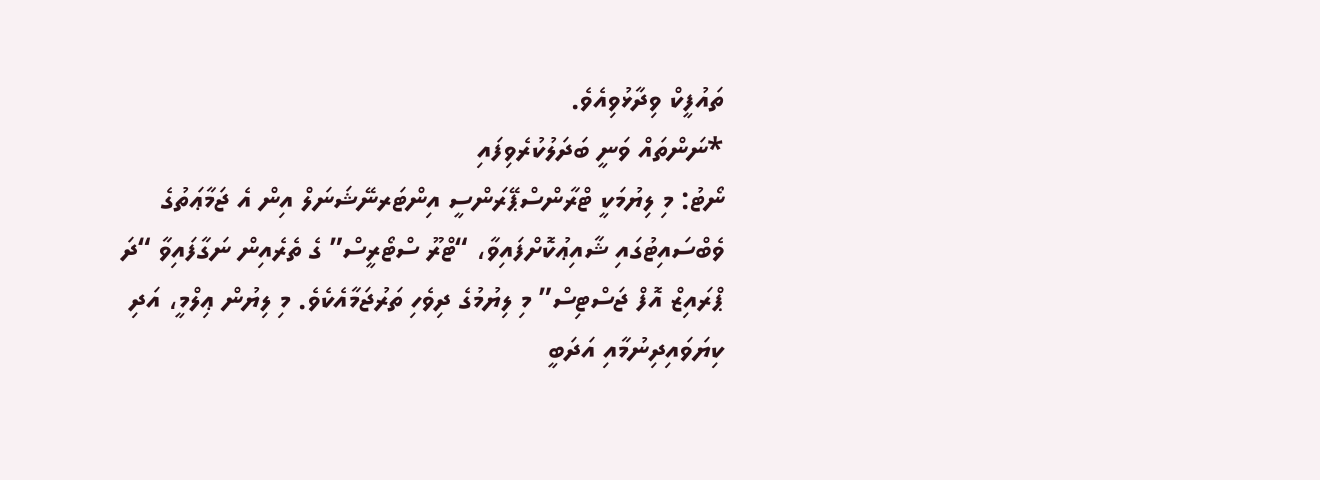ތައުފީކް ވިދާޅުވިއެވެ.
*ނަންތައް ވަނީ ބަދަލުކުރެވިފައި
ނޯޓު: މި ލިޔުމަކީ ޓްރާންސްޕޭރަންސީ އިންޓަރނޭޝަނަލް އިން އެ ޖަމާޢަތުގެ ވެބްސައިޓުގައި ޝާއިޢުކޮށްފައިވާ، “ޓްރޫ ސްޓޯރީސް” ގެ ތެރެއިން ނަގާފައިވާ “ދަ ޕްރައިޒް އޮފް ޖަސްޓިސް” މި ލިޔުމުގެ ދިވެހި ތަރުޖަމާއެކެވެ. މި ލިޔުން ޢިލްމީ، އަދި ކިޔަވައިދިނުމާއި އަދަބީ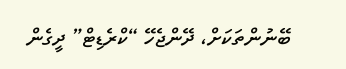ބޭނުންތަކަށް، ދޭންޖެހޭ “ކްރެޑިޓް” ދީގެން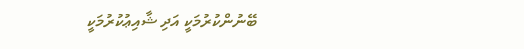ބޭނުންކުރުމަކީ އަދި ޝާއިޢުކުރުމަކީ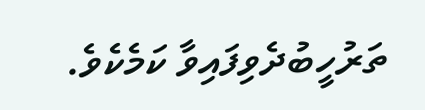ތަރުހީބުދެވިފައިވާ ކަމެކެވެ.